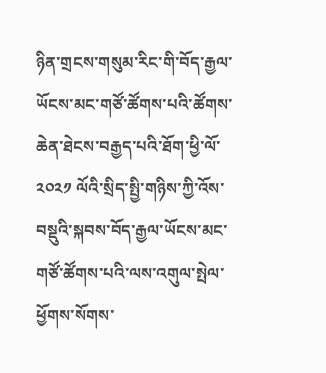ཉིན་གྲངས་གསུམ་རིང་གི་བོད་རྒྱལ་ཡོངས་མང་གཙོ་ཚོགས་པའི་ཚོགས་ཆེན་ཐེངས་བརྒྱད་པའི་ཐོག་ཕྱི་ལོ་ ༢༠༢༡ ལོའི་སྲིད་སྤྱི་གཉིས་ཀྱི་འོས་བསྡུའི་སྐབས་བོད་རྒྱལ་ཡོངས་མང་གཙོ་ཚོགས་པའི་ལས་འགུལ་སྤེལ་ཕྱོགས་སོགས་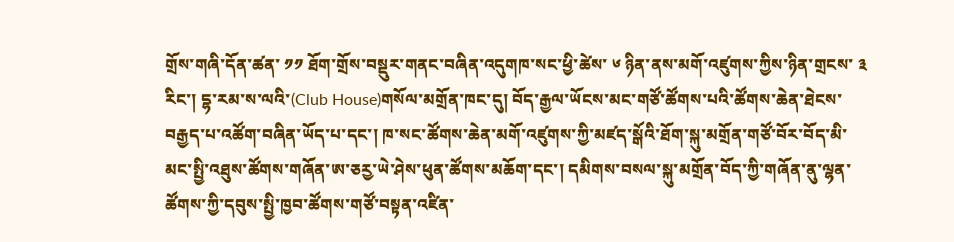གྲོས་གཞི་དོན་ཚན་ ༡༡ ཐོག་གྲོས་བསྡུར་གནང་བཞིན་འདུགཁ་སང་ཕྱི་ཚེས་ ༦ ཉིན་ནས་མགོ་འཛུགས་ཀྱིས་ཉིན་གྲངས་ ༣ རིང་། དྷ་རམ་ས་ལའི་(Club House)གསོལ་མགྲོན་ཁང་དུ། བོད་རྒྱལ་ཡོངས་མང་གཙོ་ཚོགས་པའི་ཚོགས་ཆེན་ཐེངས་བརྒྱད་པ་འཚོག་བཞིན་ཡོད་པ་དང་། ཁ་སང་ཚོགས་ཆེན་མགོ་འཛུགས་ཀྱི་མཛད་སྒོའི་ཐོག་སྐུ་མགྲོན་གཙོ་བོར་བོད་མི་མང་སྤྱི་འཐུས་ཚོགས་གཞོན་ཨ་ཅརྱ་ཡེ་ཤེས་ཕུན་ཚོགས་མཆོག་དང་། དམིགས་བསལ་སྐུ་མགྲོན་བོད་ཀྱི་གཞོན་ནུ་ལྷན་ཚོགས་ཀྱི་དབུས་སྤྱི་ཁྱབ་ཚོགས་གཙོ་བསྟན་འཛིན་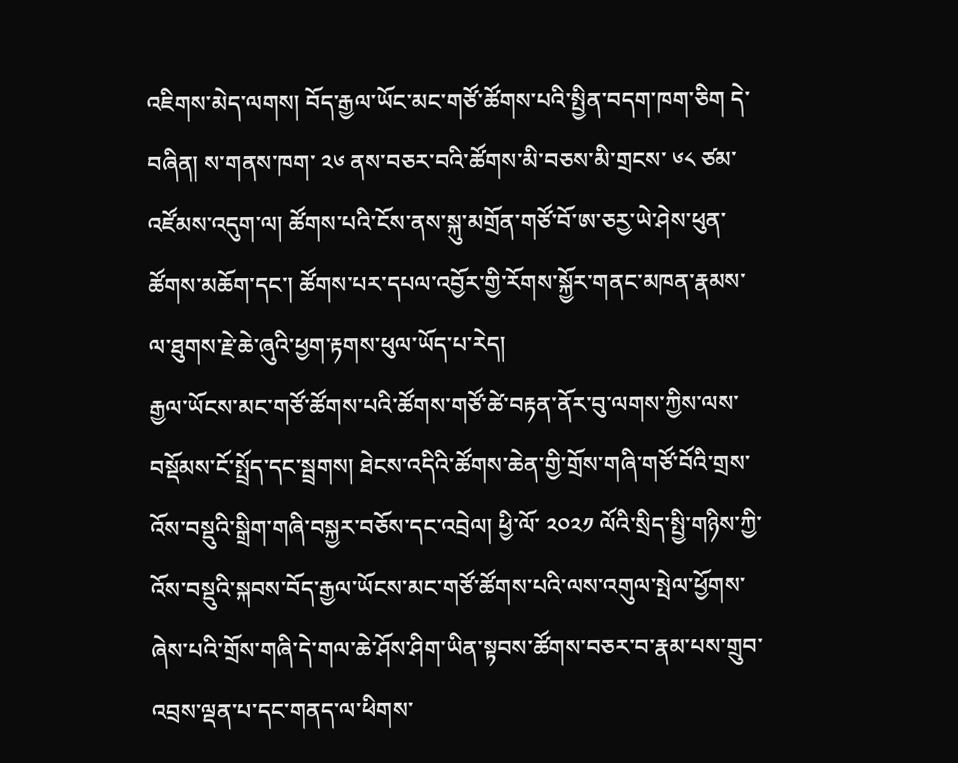འཇིགས་མེད་ལགས། བོད་རྒྱལ་ཡོང་མང་གཙོ་ཚོགས་པའི་སྤྱིན་བདག་ཁག་ཅིག དེ་བཞིན། ས་གནས་ཁག་ ༢༦ ནས་བཅར་བའི་ཚོགས་མི་བཅས་མི་གྲངས་ ༦༨ ཙམ་འཛོམས་འདུག་ལ། ཚོགས་པའི་ངོས་ནས་སྐུ་མགྲོན་གཙོ་བོ་ཨ་ཅརྱ་ཡེ་ཤེས་ཕུན་ཚོགས་མཆོག་དང་། ཚོགས་པར་དཔལ་འབྱོར་གྱི་རོགས་སྐྱོར་གནང་མཁན་རྣམས་ལ་ཐུགས་རྗེ་ཆེ་ཞུའི་ཕྱག་རྟགས་ཕུལ་ཡོད་པ་རེད།
རྒྱལ་ཡོངས་མང་གཙོ་ཚོགས་པའི་ཚོགས་གཙོ་ཚེ་བརྟན་ནོར་བུ་ལགས་ཀྱིས་ལས་བསྡོམས་ངོ་སྤྲོད་དང་སྦྲགས། ཐེངས་འདིའི་ཚོགས་ཆེན་གྱི་གྲོས་གཞི་གཙོ་བོའི་གྲས་འོས་བསྡུའི་སྒྲིག་གཞི་བསྐྱར་བཅོས་དང་འབྲེལ། ཕྱི་ལོ་ ༢༠༢༡ ལོའི་སྲིད་སྤྱི་གཉིས་ཀྱི་འོས་བསྡུའི་སྐབས་བོད་རྒྱལ་ཡོངས་མང་གཙོ་ཚོགས་པའི་ལས་འགུལ་སྤེལ་ཕྱོགས་ཞེས་པའི་གྲོས་གཞི་དེ་གལ་ཆེ་ཤོས་ཤིག་ཡིན་སྟབས་ཚོགས་བཅར་བ་རྣམ་པས་གྲུབ་འབྲས་ལྡན་པ་དང་གནད་ལ་ཕིགས་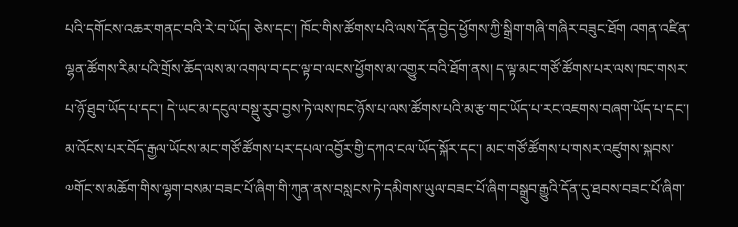པའི་དགོངས་འཆར་གནང་བའི་རེ་བ་ཡོད། ཅེས་དང་། ཁོང་གིས་ཚོགས་པའི་ལས་དོན་བྱེད་ཕྱོགས་ཀྱི་སྒྲིག་གཞི་གཞིར་བཟུང་ཐོག འགན་འཛིན་ལྷན་ཚོགས་རིམ་པའི་གྲོས་ཆོད་ལས་མ་འགལ་བ་དང་ལྟ་བ་ལངས་ཕྱོགས་མ་འགྱུར་བའི་ཐོག་ནས། ད་ལྟ་མང་གཙོ་ཚོགས་པར་ལས་ཁང་གསར་པ་ཉོ་ཐུབ་ཡོད་པ་དང་། དེ་ཡང་མ་དངུལ་བསྡུ་རུབ་བྱས་ཏེ་ལས་ཁང་ཉོས་པ་ལས་ཚོགས་པའི་མ་རྩ་གང་ཡོད་པ་རང་འཇགས་བཞག་ཡོད་པ་དང་། མ་འོངས་པར་བོད་རྒྱལ་ཡོངས་མང་གཙོ་ཚོགས་པར་དཔལ་འབྱོར་གྱི་དཀའ་ངལ་ཡོད་སྐོར་དང་། མང་གཙོ་ཚོགས་པ་གསར་འཛུགས་སྐབས་༧གོང་ས་མཆོག་གིས་ལྷག་བསམ་བཟང་པོ་ཞིག་གི་ཀུན་ནས་བསླངས་ཏེ་དམིགས་ཡུལ་བཟང་པོ་ཞིག་བསྒྲུབ་རྒྱུའི་དོན་དུ་ཐབས་བཟང་པོ་ཞིག་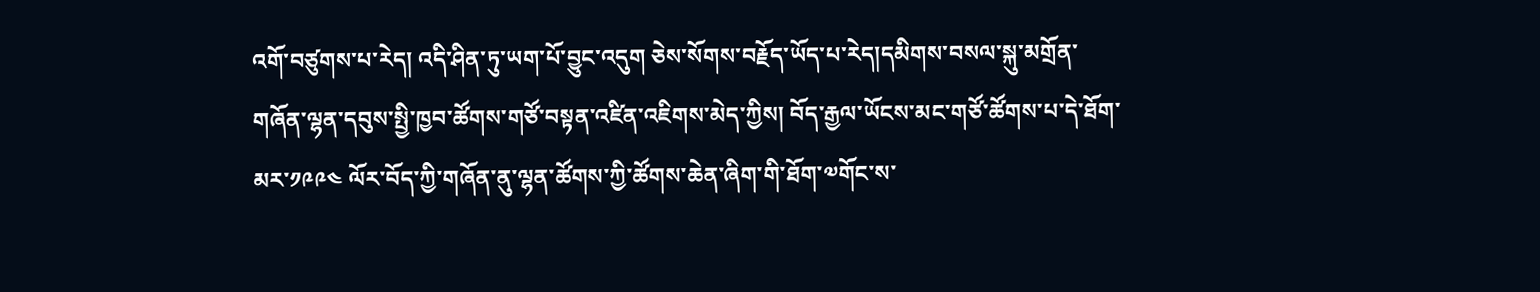འགོ་བཙུགས་པ་རེད། འདི་ཤིན་ཏུ་ཡག་པོ་བྱུང་འདུག ཅེས་སོགས་བརྗོད་ཡོད་པ་རེད།དམིགས་བསལ་སྐུ་མགྲོན་གཞོན་ལྷན་དབུས་སྤྱི་ཁྱབ་ཚོགས་གཙོ་བསྟན་འཛིན་འཇིགས་མེད་ཀྱིས། བོད་རྒྱལ་ཡོངས་མང་གཙོ་ཚོགས་པ་དེ་ཐོག་མར་༡༩༩༤ ལོར་བོད་ཀྱི་གཞོན་ནུ་ལྷན་ཚོགས་ཀྱི་ཚོགས་ཆེན་ཞིག་གི་ཐོག་༧གོང་ས་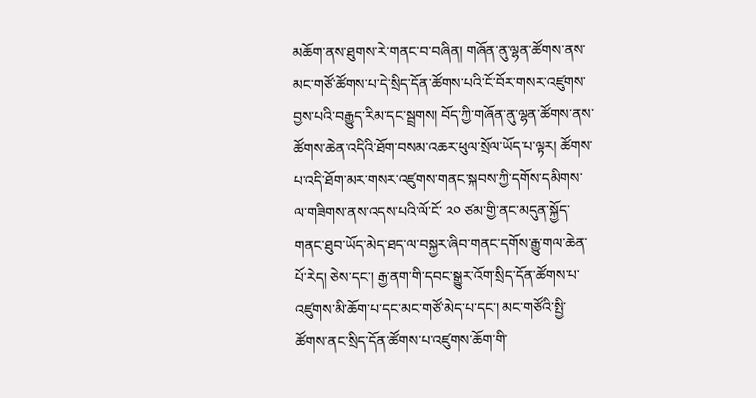མཆོག་ནས་ཐུགས་རེ་གནང་བ་བཞིན། གཞོན་ནུ་ལྷན་ཚོགས་ནས་མང་གཙོ་ཚོགས་པ་དེ་སྲིད་དོན་ཚོགས་པའི་ངོ་བོར་གསར་འཛུགས་བྱས་པའི་བརྒྱུད་རིམ་དང་སྦྲགས། བོད་ཀྱི་གཞོན་ནུ་ལྷན་ཚོགས་ནས་ཚོགས་ཆེན་འདིའི་ཐོག་བསམ་འཆར་ཕུལ་སྲོལ་ཡོད་པ་ལྟར། ཚོགས་པ་འདི་ཐོག་མར་གསར་འཛུགས་གནང་སྐབས་ཀྱི་དགོས་དམིགས་ལ་གཟིགས་ནས་འདས་པའི་ལོ་ངོ་ ༢༠ ཙམ་གྱི་ནང་མདུན་སྐྱོད་གནང་ཐུབ་ཡོད་མེད་ཐད་ལ་བསྐྱར་ཞིབ་གནང་དགོས་རྒྱུ་གལ་ཆེན་པོ་རེད། ཅེས་དང་། རྒྱ་ནག་གི་དབང་སྒྱུར་འོག་སྲིད་དོན་ཚོགས་པ་འཛུགས་མི་ཆོག་པ་དང་མང་གཙོ་མེད་པ་དང་། མང་གཙོའི་སྤྱི་ཚོགས་ནང་སྲིད་དོན་ཚོགས་པ་འཛུགས་ཆོག་གི་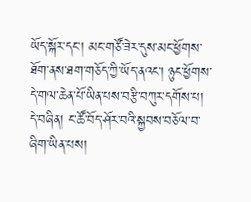ཡོད་སྐོར་དང་། མང་གཙོ་ཟེར་དུས་མང་ཕྱོགས་ཐོག་ནས་ཐག་གཅོད་ཀྱི་ཡོད་ནའང་། ཉུང་ཕྱོགས་དེ་གལ་ཆེན་པོ་ཡིན་པས་བརྩི་བཀུར་དགོས་པ། དེ་བཞིན། ང་ཚོ་བོད་ཤོར་བའི་སྐྱབས་བཅོལ་བ་ཞིག་ཡིན་པས།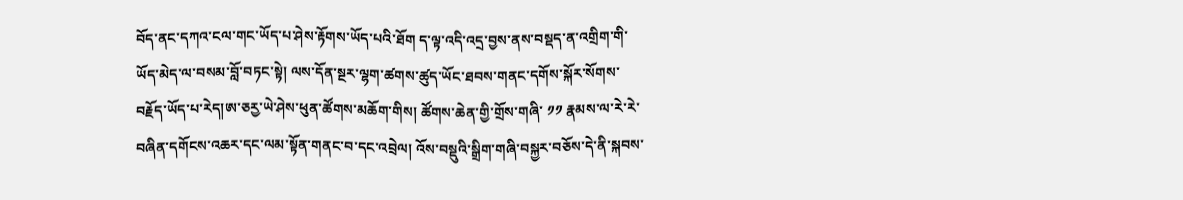བོད་ནང་དཀའ་ངལ་གང་ཡོད་པ་ཤེས་རྟོགས་ཡོད་པའི་ཐོག ད་ལྟ་འདི་འདྲ་བྱས་ནས་བསྡད་ན་འགྲིག་གི་ཡོད་མེད་ལ་བསམ་བློ་བཏང་སྟེ། ལས་དོན་སྔར་ལྷག་ཚགས་ཚུད་ཡོང་ཐབས་གནང་དགོས་སྐོར་སོགས་བརྗོད་ཡོད་པ་རེད།ཨ་ཅརྱ་ཡེ་ཤེས་ཕུན་ཚོགས་མཆོག་གིས། ཚོགས་ཆེན་གྱི་གྲོས་གཞི་ ༡༡ རྣམས་ལ་རེ་རེ་བཞིན་དགོངས་འཆར་དང་ལམ་སྟོན་གནང་བ་དང་འབྲེལ། འོས་བསྡུའི་སྒྲིག་གཞི་བསྐྱར་བཅོས་དེ་ནི་སྐབས་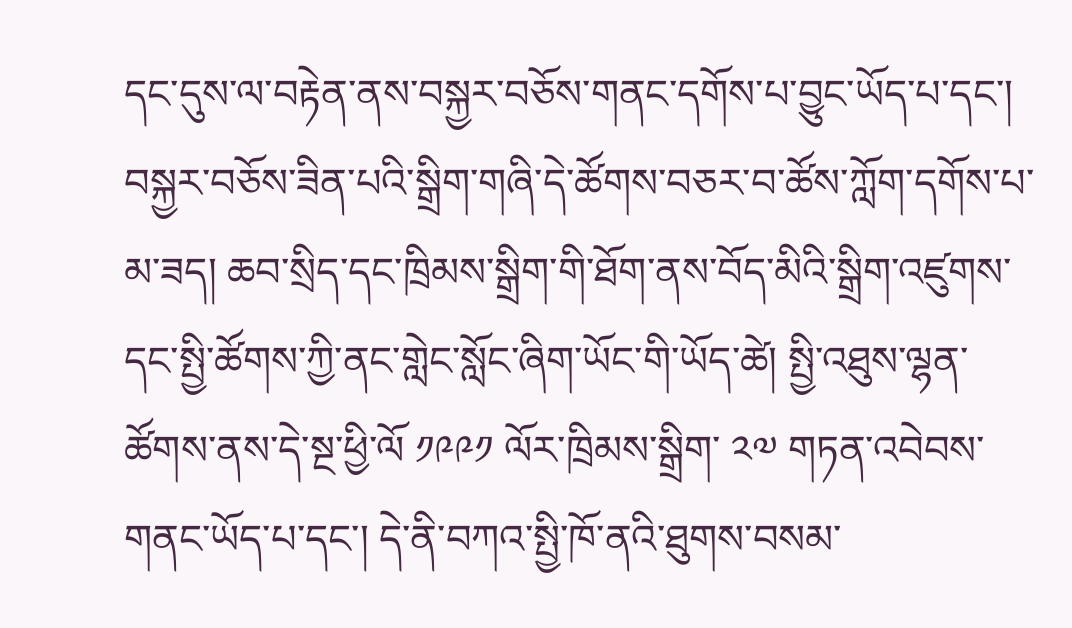དང་དུས་ལ་བརྟེན་ནས་བསྐྱར་བཅོས་གནང་དགོས་པ་བྱུང་ཡོད་པ་དང་། བསྐྱར་བཅོས་ཟིན་པའི་སྒྲིག་གཞི་དེ་ཚོགས་བཅར་བ་ཚོས་ཀློག་དགོས་པ་མ་ཟད། ཆབ་སྲིད་དང་ཁྲིམས་སྒྲིག་གི་ཐོག་ནས་བོད་མིའི་སྒྲིག་འཛུགས་དང་སྤྱི་ཚོགས་ཀྱི་ནང་གླེང་སློང་ཞིག་ཡོང་གི་ཡོད་ཚེ། སྤྱི་འཐུས་ལྷན་ཚོགས་ནས་དེ་སྔ་ཕྱི་ལོ ༡༩༩༡ ལོར་ཁྲིམས་སྒྲིག་ ༢༧ གཏན་འབེབས་གནང་ཡོད་པ་དང་། དེ་ནི་བཀའ་སྤྱི་ཁོ་ནའི་ཐུགས་བསམ་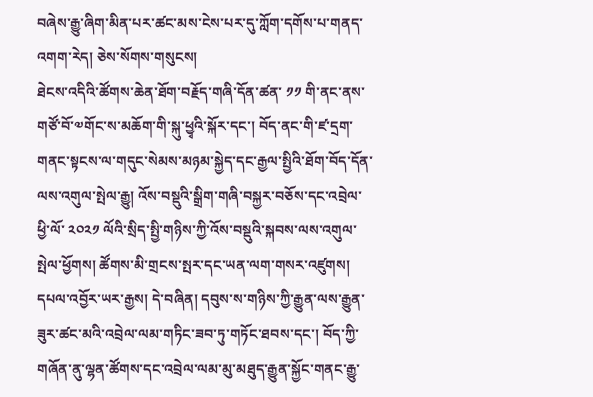བཞེས་རྒྱུ་ཞིག་མིན་པར་ཚང་མས་ངེས་པར་དུ་ཀློག་དགོས་པ་གནད་འགག་རེད། ཅེས་སོགས་གསུངས།
ཐེངས་འདིའི་ཚོགས་ཆེན་ཐོག་བརྗོད་གཞི་དོན་ཚན་ ༡༡ གི་ནང་ནས་གཙོ་བོ་༧གོང་ས་མཆོག་གི་སྐུ་ཕྱྭའི་སྐོར་དང་། བོད་ནང་གི་ཛ་དྲག་གནང་སྟངས་ལ་གདུང་སེམས་མཉམ་སྐྱེད་དང་རྒྱལ་སྤྱིའི་ཐོག་བོད་དོན་ལས་འགུལ་སྤེལ་རྒྱུ། འོས་བསྡུའི་སྒྲིག་གཞི་བསྐྱར་བཅོས་དང་འབྲེལ་ཕྱི་ལོ་ ༢༠༢༡ ལོའི་སྲིད་སྤྱི་གཉིས་ཀྱི་འོས་བསྡུའི་སྐབས་ལས་འགུལ་སྤེལ་ཕྱོགས། ཚོགས་མི་གྲངས་སྤར་དང་ཡན་ལག་གསར་འཛུགས། དཔལ་འབྱོར་ཡར་རྒྱས། དེ་བཞིན། དབུས་ས་གཉིས་ཀྱི་རྒྱུན་ལས་རྒྱུན་ཟུར་ཚང་མའི་འབྲེལ་ལམ་གཏིང་ཟབ་ཏུ་གཏོང་ཐབས་དང་། བོད་ཀྱི་གཞོན་ནུ་ལྷན་ཚོགས་དང་འབྲེལ་ལམ་མུ་མཐུད་རྒྱུན་སྐྱོང་གནང་རྒྱུ་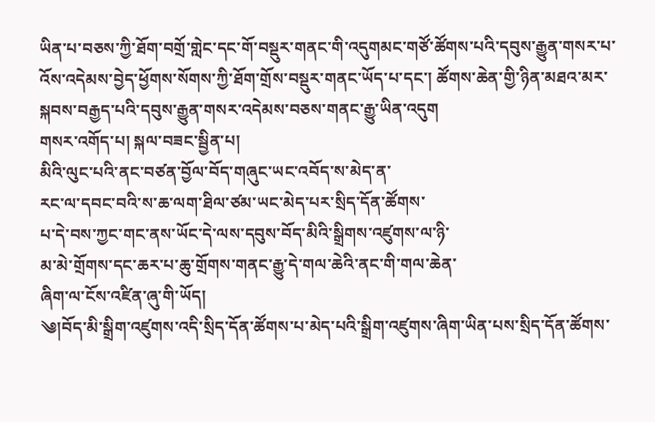ཡིན་པ་བཅས་ཀྱི་ཐོག་བགྲོ་གླེང་དང་གོ་བསྡུར་གནང་གི་འདུགམང་གཙོ་ཚོགས་པའི་དབུས་རྒྱུན་གསར་པ་འོས་འདེམས་བྱེད་ཕྱོགས་སོགས་ཀྱི་ཐོག་གྲོས་བསྡུར་གནང་ཡོད་པ་དང་། ཚོགས་ཆེན་གྱི་ཉིན་མཐའ་མར་སྐབས་བརྒྱད་པའི་དབུས་རྒྱུན་གསར་འདེམས་བཅས་གནང་རྒྱུ་ཡིན་འདུག
གསར་འགོད་པ། སྐལ་བཟང་སྦྱིན་པ།
མིའི་ལུང་པའི་ནང་བཙན་བྱོལ་བོད་གཞུང་ཡང་འབོད་ས་མེད་ན་
རང་ལ་དབང་བའི་ས་ཆ་ལག་ཐིལ་ཙམ་ཡང་མེད་པར་སྲིད་དོན་ཚོགས་
པ་དེ་བས་ཀྱང་གང་ནས་ཡོང་དེ་ལས་དབུས་བོད་མིའི་སྒྲིགས་འཛུགས་ལ་ཉི་
མ་མེ་གྲོགས་དང་ཆར་པ་ཆུ་གྲོགས་གནང་རྒྱུ་དེ་གལ་ཆེའི་ནང་གི་གལ་ཆེན་
ཞིག་ལ་ངོས་འཛིན་ཞུ་གི་ཡོད།
༄།བོད་མི་སྒྲིག་འཛུགས་འདི་སྲིད་དོན་ཚོགས་པ་མེད་པའི་སྒྲིག་འཛུགས་ཞིག་ཡིན་པས་སྲིད་དོན་ཚོགས་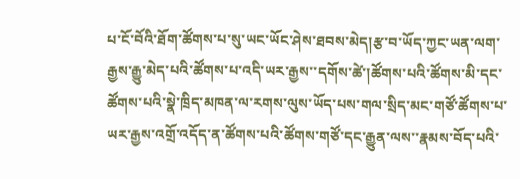པ་ངོ་བོའི་ཐོག་ཚོགས་པ་སུ་ཡང་ཡོང་ཤེས་ཐབས་མེད།རྩ་བ་ཡོད་ཀྱང་ཡན་ལག་རྒྱས་རྒྱུ་མེད་པའི་ཚོགས་པ་འདི་ཡར་རྒྱས་་དགོས་ཚེ་།ཚོགས་པའི་ཚོགས་མི་དང་ཚོགས་པའི་སྣེ་ཁྲིད་མཁན་ལ་རགས་ལུས་ཡོད་པས་གལ་སྲིད་མང་གཙོ་ཚོགས་པ་ཡར་རྒྱས་འགྲོ་འདོད་ན་ཚོགས་པའི་ཚོགས་གཙོ་དང་རྒྱུན་ལས་་རྣམས་བོད་པའི་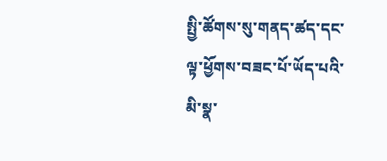སྤྱི་ཚོགས་སུ་གནད་ཚད་དང་ལྟ་ཕྱོགས་བཟང་པོ་ཡོད་པའི་མི་སྣ་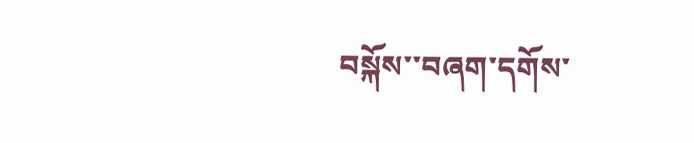བསྐོས་་བཞག་དགོས་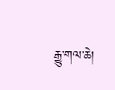རྒྱུ་གལ་ཆེ།